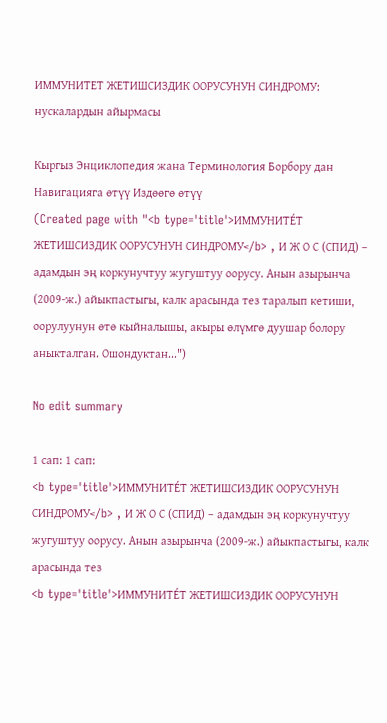ИММУНИТЕТ ЖЕТИШСИЗДИК ООРУСУНУН СИНДРОМУ: нускалардын айырмасы

Кыргыз Энциклопедия жана Терминология Борбору дан
Навигацияга өтүү Издөөгө өтүү
(Created page with "<b type='title'>ИММУНИТЕ́Т ЖЕТИШСИЗДИК ООРУСУНУН СИНДРОМУ</b> , И Ж О С (СПИД) – адамдын эң коркунучтуу жугуштуу оорусу. Анын азырынча (2009-ж.) айыкпастыгы, калк арасында тез таралып кетиши, оорулуунун өтө кыйналышы, акыры өлүмгө дуушар болору аныкталган. Ошондуктан...")

No edit summary

1 сап: 1 сап:
<b type='title'>ИММУНИТЕ́Т ЖЕТИШСИЗДИК ООРУСУНУН СИНДРОМУ</b> , И Ж О С (СПИД) – адамдын эң коркунучтуу жугуштуу оорусу. Анын азырынча (2009-ж.) айыкпастыгы, калк арасында тез
<b type='title'>ИММУНИТЕ́Т ЖЕТИШСИЗДИК ООРУСУНУН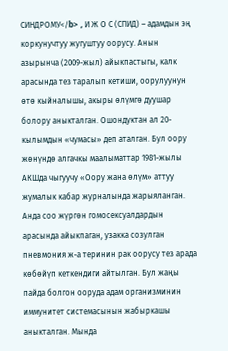СИНДРОМУ</b> , И Ж О С (СПИД) – адамдын эң коркунучтуу жугуштуу оорусу. Анын азырынча (2009-жыл) айыкпастыгы, калк арасында тез таралып кетиши, оорулуунун өтө кыйналышы, акыры өлүмгө дуушар болору аныкталган. Ошондуктан ал 20-кылымдын «чумасы» деп аталган. Бул оору жөнүндө алгачкы маалыматтар 1981-жылы АКШда чыгуучу «Оору жана өлүм» аттуу жумалык кабар журналында жарыяланган. Анда соо жүргөн гомосексуалдардын арасында айыкпаган, узакка созулган пневмония ж-а теринин рак оорусу тез арада көбөйүп кеткендиги айтылган. Бул жаңы пайда болгон ооруда адам организминин иммунитет системасынын жабыркашы аныкталган. Мында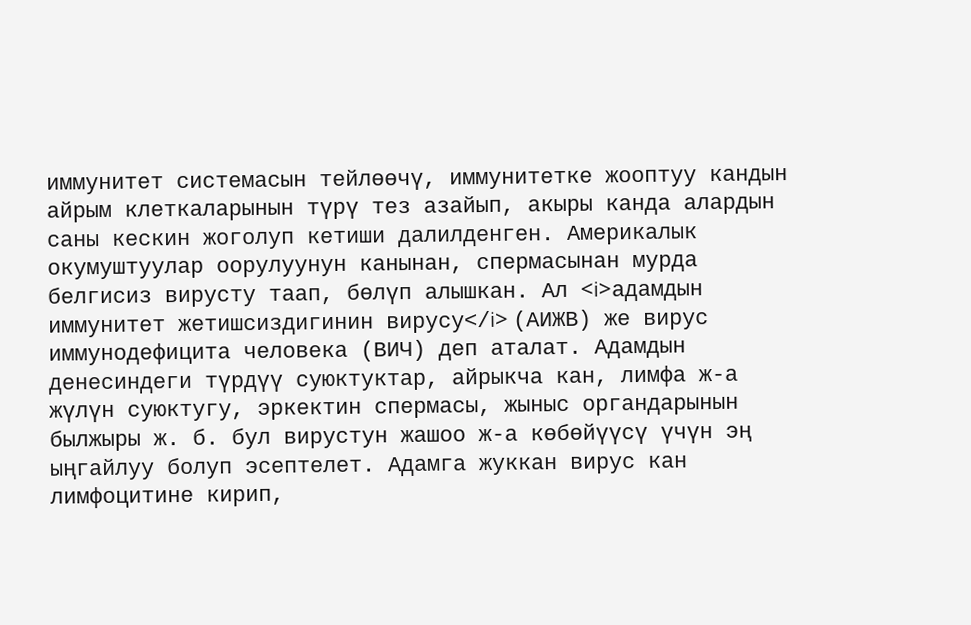иммунитет системасын тейлөөчү, иммунитетке жооптуу кандын айрым клеткаларынын түрү тез азайып, акыры канда алардын саны кескин жоголуп кетиши далилденген. Америкалык окумуштуулар оорулуунун канынан, спермасынан мурда белгисиз вирусту таап, бөлүп алышкан. Ал <i>адамдын иммунитет жетишсиздигинин вирусу</i> (АИЖВ) же вирус иммунодефицита человека (ВИЧ) деп аталат. Адамдын денесиндеги түрдүү суюктуктар, айрыкча кан, лимфа ж-а жүлүн суюктугу, эркектин спермасы, жыныс органдарынын былжыры ж. б. бул вирустун жашоо ж-а көбөйүүсү үчүн эң ыңгайлуу болуп эсептелет. Адамга жуккан вирус кан лимфоцитине кирип,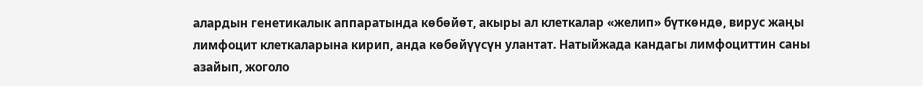алардын генетикалык аппаратында көбөйөт, акыры ал клеткалар «желип» бүткөндө, вирус жаңы лимфоцит клеткаларына кирип, анда көбөйүүсүн улантат. Натыйжада кандагы лимфоциттин саны азайып, жоголо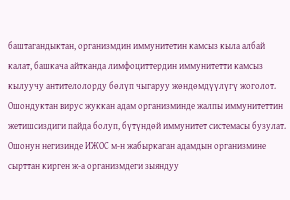баштагандыктан, организмдин иммунитетин камсыз кыла албай калат, башкача айтканда лимфоциттердин иммунитетти камсыз кылуучу антителолорду бөлүп чыгаруу жөндөмдүүлүгү жоголот. Ошондуктан вирус жуккан адам организминде жалпы иммунитеттин жетишсиздиги пайда болуп, бүтүндөй иммунитет системасы бузулат. Ошонун негизинде ИЖОС м-н жабыркаган адамдын организмине сырттан кирген ж-а организмдеги зыяндуу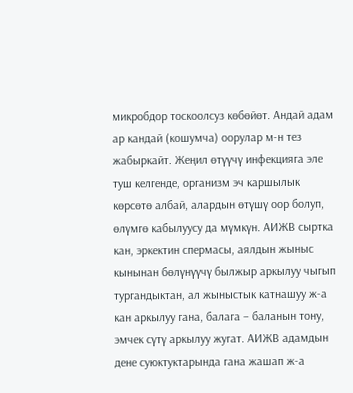микробдор тоскоолсуз көбөйөт. Андай адам ар кандай (кошумча) оорулар м-н тез жабыркайт. Жеңил өтүүчү инфекцияга эле туш келгенде, организм эч каршылык көрсөтө албай, алардын өтүшү оор болуп, өлүмгө кабылуусу да мүмкүн. АИЖВ сыртка кан, эркектин спермасы, аялдын жыныс кынынан бөлүнүүчү былжыр аркылуу чыгып тургандыктан, ал жыныстык катнашуу ж-а кан аркылуу гана, балага – баланын тону, эмчек сүтү аркылуу жугат. АИЖВ адамдын дене суюктуктарында гана жашап ж-а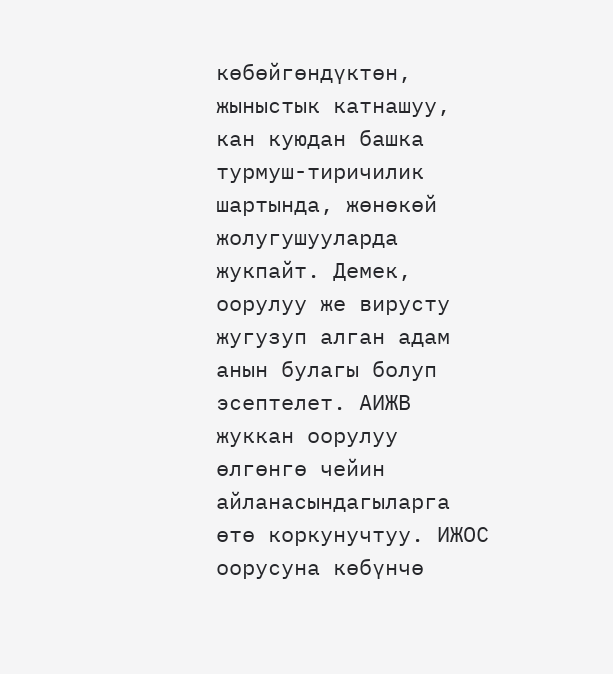көбөйгөндүктөн, жыныстык катнашуу, кан куюдан башка турмуш-тиричилик шартында, жөнөкөй жолугушууларда жукпайт. Демек, оорулуу же вирусту жугузуп алган адам анын булагы болуп эсептелет. АИЖВ жуккан оорулуу өлгөнгө чейин айланасындагыларга өтө коркунучтуу. ИЖОС оорусуна көбүнчө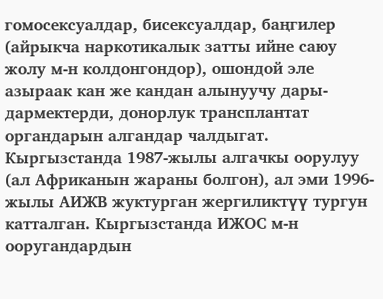гомосексуалдар, бисексуалдар, баңгилер (айрыкча наркотикалык затты ийне саюу жолу м-н колдонгондор), ошондой эле азыраак кан же кандан алынуучу дары-дармектерди, донорлук трансплантат органдарын алгандар чалдыгат. Кыргызстанда 1987-жылы алгачкы оорулуу (ал Африканын жараны болгон), ал эми 1996-жылы АИЖВ жуктурган жергиликтүү тургун катталган. Кыргызстанда ИЖОС м-н ооругандардын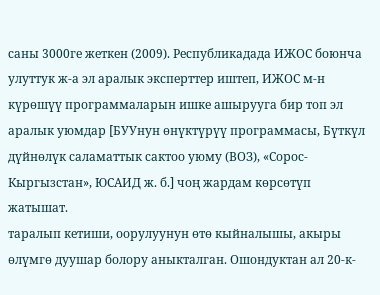саны 3000ге жеткен (2009). Республикадада ИЖОС боюнча улуттук ж-а эл аралык эксперттер иштеп, ИЖОС м-н күрөшүү программаларын ишке ашырууга бир топ эл аралык уюмдар [БУУнун өнүктүрүү программасы, Бүткүл дүйнөлүк саламаттык сактоо уюму (ВОЗ), «Сорос-Кыргызстан», ЮСАИД ж. б.] чоң жардам көрсөтүп жатышат.
таралып кетиши, оорулуунун өтө кыйналышы, акыры өлүмгө дуушар болору аныкталган. Ошондуктан ал 20-к-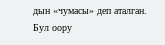дын «чумасы» деп аталган. Бул оору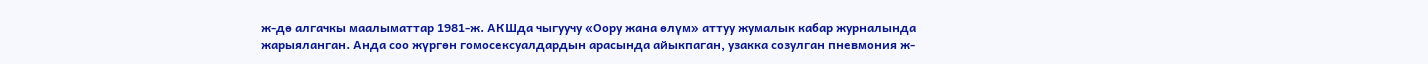ж-дө алгачкы маалыматтар 1981-ж. АКШда чыгуучу «Оору жана өлүм» аттуу жумалык кабар журналында жарыяланган. Анда соо жүргөн гомосексуалдардын арасында айыкпаган, узакка созулган пневмония ж-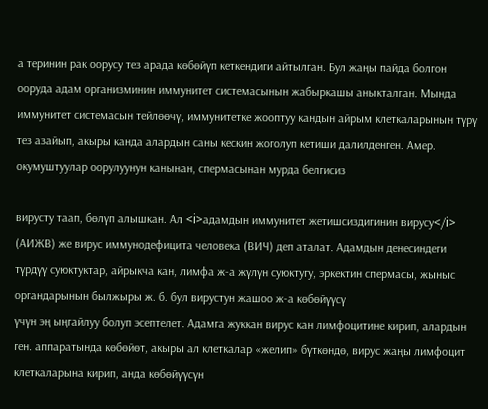а теринин рак оорусу тез арада көбөйүп кеткендиги айтылган. Бул жаңы пайда болгон ооруда адам организминин иммунитет системасынын жабыркашы аныкталган. Мында иммунитет системасын тейлөөчү, иммунитетке жооптуу кандын айрым клеткаларынын түрү тез азайып, акыры канда алардын саны кескин жоголуп кетиши далилденген. Амер. окумуштуулар оорулуунун канынан, спермасынан мурда белгисиз

вирусту таап, бөлүп алышкан. Ал <i>адамдын иммунитет жетишсиздигинин вирусу</i> (АИЖВ) же вирус иммунодефицита человека (ВИЧ) деп аталат. Адамдын денесиндеги түрдүү суюктуктар, айрыкча кан, лимфа ж-а жүлүн суюктугу, эркектин спермасы, жыныс органдарынын былжыры ж. б. бул вирустун жашоо ж-а көбөйүүсү
үчүн эң ыңгайлуу болуп эсептелет. Адамга жуккан вирус кан лимфоцитине кирип, алардын ген. аппаратында көбөйөт, акыры ал клеткалар «желип» бүткөндө, вирус жаңы лимфоцит клеткаларына кирип, анда көбөйүүсүн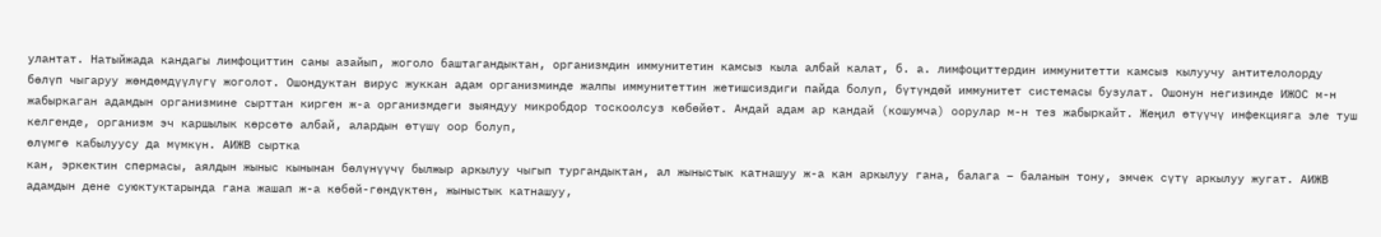улантат. Натыйжада кандагы лимфоциттин саны азайып, жоголо баштагандыктан, организмдин иммунитетин камсыз кыла албай калат, б. а. лимфоциттердин иммунитетти камсыз кылуучу антителолорду бөлүп чыгаруу жөндөмдүүлүгү жоголот. Ошондуктан вирус жуккан адам организминде жалпы иммунитеттин жетишсиздиги пайда болуп, бүтүндөй иммунитет системасы бузулат. Ошонун негизинде ИЖОС м-н жабыркаган адамдын организмине сырттан кирген ж-а организмдеги зыяндуу микробдор тоскоолсуз көбөйөт. Андай адам ар кандай (кошумча) оорулар м-н тез жабыркайт. Жеңил өтүүчү инфекцияга эле туш келгенде, организм эч каршылык көрсөтө албай, алардын өтүшү оор болуп,
өлүмгө кабылуусу да мүмкүн. АИЖВ сыртка
кан, эркектин спермасы, аялдын жыныс кынынан бөлүнүүчү былжыр аркылуу чыгып тургандыктан, ал жыныстык катнашуу ж-а кан аркылуу гана, балага – баланын тону, эмчек сүтү аркылуу жугат. АИЖВ адамдын дене суюктуктарында гана жашап ж-а көбөй-гөндүктөн, жыныстык катнашуу,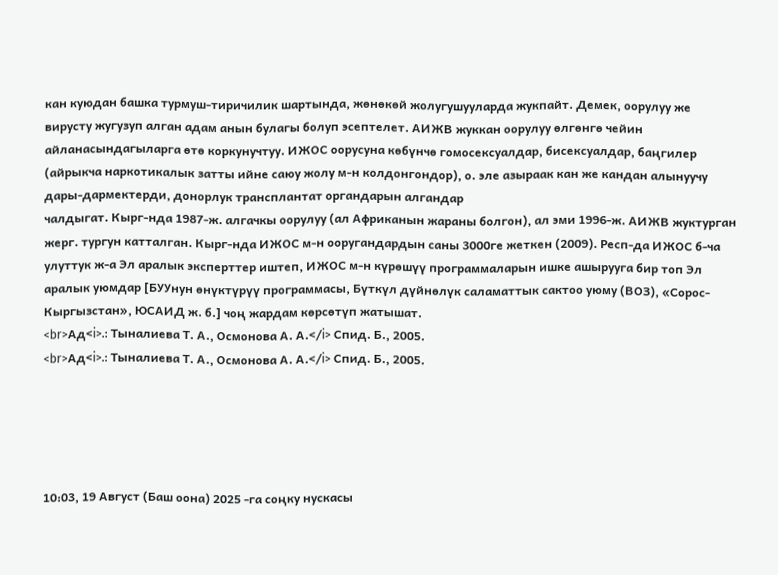кан куюдан башка турмуш-тиричилик шартында, жөнөкөй жолугушууларда жукпайт. Демек, оорулуу же вирусту жугузуп алган адам анын булагы болуп эсептелет. АИЖВ жуккан оорулуу өлгөнгө чейин айланасындагыларга өтө коркунучтуу. ИЖОС оорусуна көбүнчө гомосексуалдар, бисексуалдар, баңгилер (айрыкча наркотикалык затты ийне саюу жолу м-н колдонгондор), о. эле азыраак кан же кандан алынуучу дары-дармектерди, донорлук трансплантат органдарын алгандар
чалдыгат. Кырг-нда 1987-ж. алгачкы оорулуу (ал Африканын жараны болгон), ал эми 1996-ж. АИЖВ жуктурган жерг. тургун катталган. Кырг-нда ИЖОС м-н ооругандардын саны 3000ге жеткен (2009). Респ-да ИЖОС б-ча улуттук ж-а Эл аралык эксперттер иштеп, ИЖОС м-н күрөшүү программаларын ишке ашырууга бир топ Эл аралык уюмдар [БУУнун өнүктүрүү программасы, Бүткүл дүйнөлүк саламаттык сактоо уюму (ВОЗ), «Сорос-Кыргызстан», ЮСАИД ж. б.] чоң жардам көрсөтүп жатышат.
<br>Ад<i>.: Тыналиева Т. А., Осмонова А. А.</i> Спид. Б., 2005.
<br>Ад<i>.: Тыналиева Т. А., Осмонова А. А.</i> Спид. Б., 2005.





10:03, 19 Август (Баш оона) 2025 -га соңку нускасы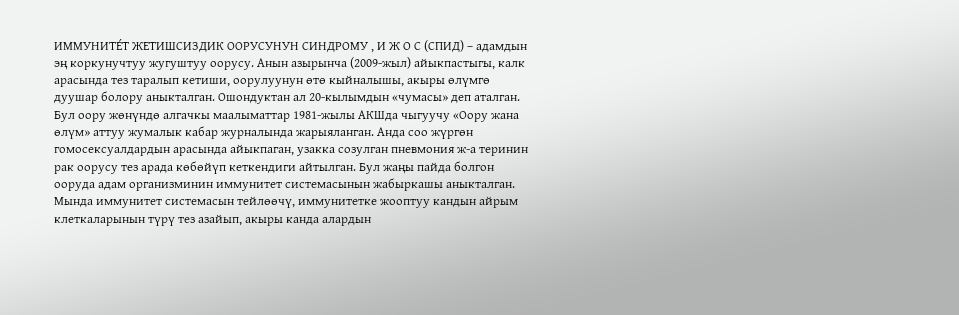ИММУНИТЕ́Т ЖЕТИШСИЗДИК ООРУСУНУН СИНДРОМУ , И Ж О С (СПИД) – адамдын эң коркунучтуу жугуштуу оорусу. Анын азырынча (2009-жыл) айыкпастыгы, калк арасында тез таралып кетиши, оорулуунун өтө кыйналышы, акыры өлүмгө дуушар болору аныкталган. Ошондуктан ал 20-кылымдын «чумасы» деп аталган. Бул оору жөнүндө алгачкы маалыматтар 1981-жылы АКШда чыгуучу «Оору жана өлүм» аттуу жумалык кабар журналында жарыяланган. Анда соо жүргөн гомосексуалдардын арасында айыкпаган, узакка созулган пневмония ж-а теринин рак оорусу тез арада көбөйүп кеткендиги айтылган. Бул жаңы пайда болгон ооруда адам организминин иммунитет системасынын жабыркашы аныкталган. Мында иммунитет системасын тейлөөчү, иммунитетке жооптуу кандын айрым клеткаларынын түрү тез азайып, акыры канда алардын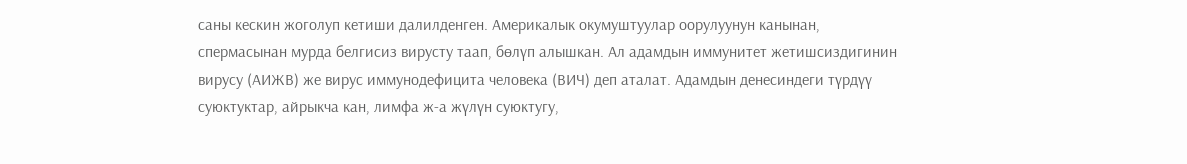саны кескин жоголуп кетиши далилденген. Америкалык окумуштуулар оорулуунун канынан, спермасынан мурда белгисиз вирусту таап, бөлүп алышкан. Ал адамдын иммунитет жетишсиздигинин вирусу (АИЖВ) же вирус иммунодефицита человека (ВИЧ) деп аталат. Адамдын денесиндеги түрдүү суюктуктар, айрыкча кан, лимфа ж-а жүлүн суюктугу,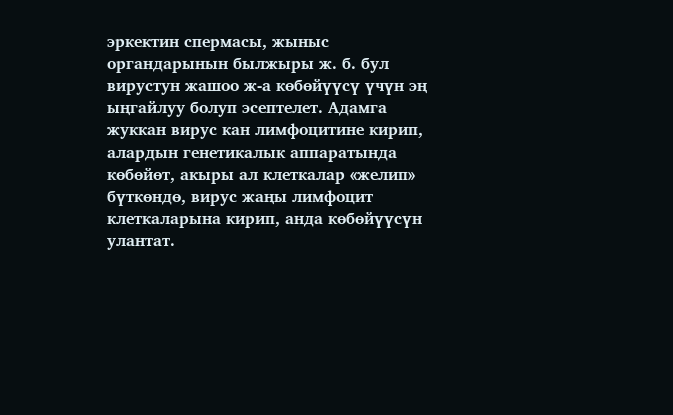эркектин спермасы, жыныс органдарынын былжыры ж. б. бул вирустун жашоо ж-а көбөйүүсү үчүн эң ыңгайлуу болуп эсептелет. Адамга жуккан вирус кан лимфоцитине кирип, алардын генетикалык аппаратында көбөйөт, акыры ал клеткалар «желип» бүткөндө, вирус жаңы лимфоцит клеткаларына кирип, анда көбөйүүсүн улантат.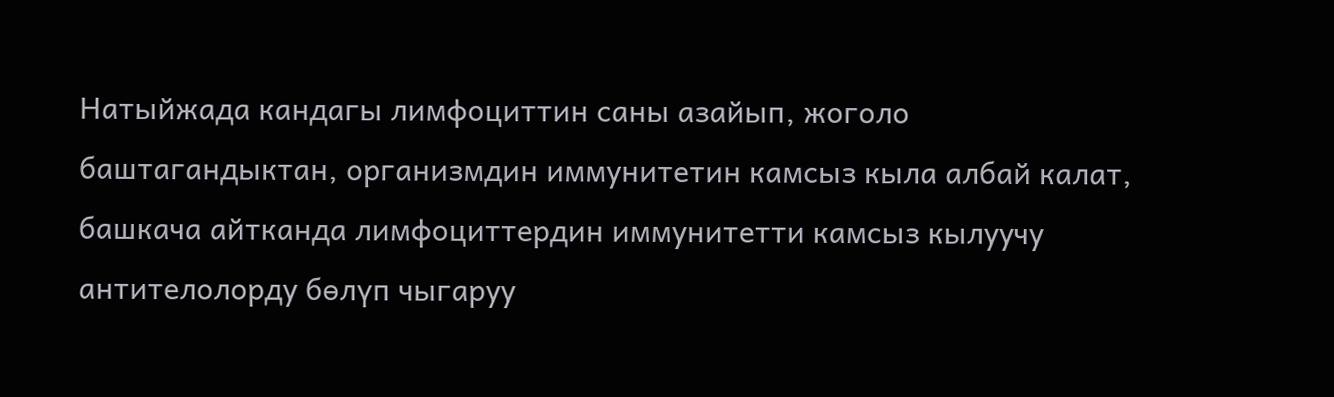Натыйжада кандагы лимфоциттин саны азайып, жоголо баштагандыктан, организмдин иммунитетин камсыз кыла албай калат, башкача айтканда лимфоциттердин иммунитетти камсыз кылуучу антителолорду бөлүп чыгаруу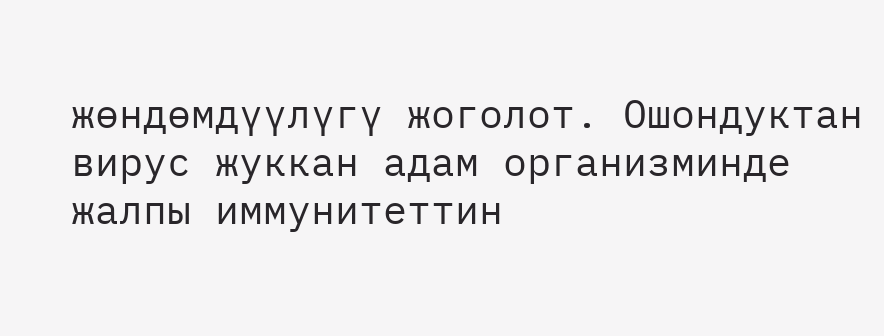жөндөмдүүлүгү жоголот. Ошондуктан вирус жуккан адам организминде жалпы иммунитеттин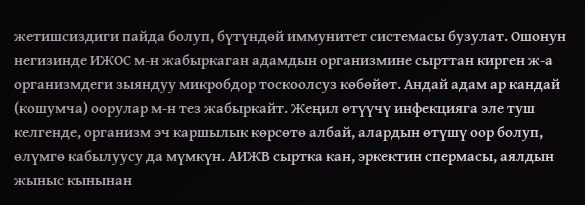жетишсиздиги пайда болуп, бүтүндөй иммунитет системасы бузулат. Ошонун негизинде ИЖОС м-н жабыркаган адамдын организмине сырттан кирген ж-а организмдеги зыяндуу микробдор тоскоолсуз көбөйөт. Андай адам ар кандай (кошумча) оорулар м-н тез жабыркайт. Жеңил өтүүчү инфекцияга эле туш келгенде, организм эч каршылык көрсөтө албай, алардын өтүшү оор болуп, өлүмгө кабылуусу да мүмкүн. АИЖВ сыртка кан, эркектин спермасы, аялдын жыныс кынынан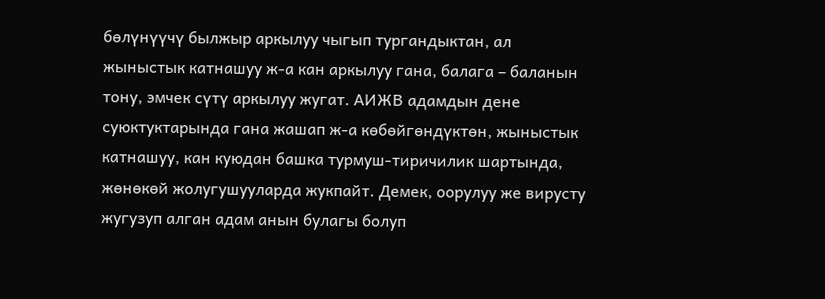бөлүнүүчү былжыр аркылуу чыгып тургандыктан, ал жыныстык катнашуу ж-а кан аркылуу гана, балага – баланын тону, эмчек сүтү аркылуу жугат. АИЖВ адамдын дене суюктуктарында гана жашап ж-а көбөйгөндүктөн, жыныстык катнашуу, кан куюдан башка турмуш-тиричилик шартында, жөнөкөй жолугушууларда жукпайт. Демек, оорулуу же вирусту жугузуп алган адам анын булагы болуп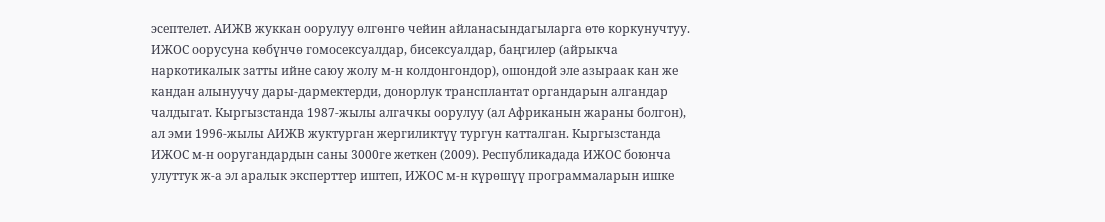эсептелет. АИЖВ жуккан оорулуу өлгөнгө чейин айланасындагыларга өтө коркунучтуу. ИЖОС оорусуна көбүнчө гомосексуалдар, бисексуалдар, баңгилер (айрыкча наркотикалык затты ийне саюу жолу м-н колдонгондор), ошондой эле азыраак кан же кандан алынуучу дары-дармектерди, донорлук трансплантат органдарын алгандар чалдыгат. Кыргызстанда 1987-жылы алгачкы оорулуу (ал Африканын жараны болгон), ал эми 1996-жылы АИЖВ жуктурган жергиликтүү тургун катталган. Кыргызстанда ИЖОС м-н ооругандардын саны 3000ге жеткен (2009). Республикадада ИЖОС боюнча улуттук ж-а эл аралык эксперттер иштеп, ИЖОС м-н күрөшүү программаларын ишке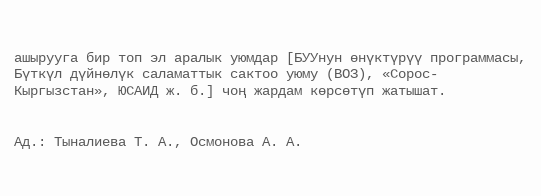ашырууга бир топ эл аралык уюмдар [БУУнун өнүктүрүү программасы, Бүткүл дүйнөлүк саламаттык сактоо уюму (ВОЗ), «Сорос-Кыргызстан», ЮСАИД ж. б.] чоң жардам көрсөтүп жатышат.


Ад.: Тыналиева Т. А., Осмонова А. А.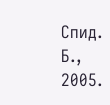Спид. Б., 2005.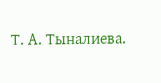Т. А. Тыналиева.